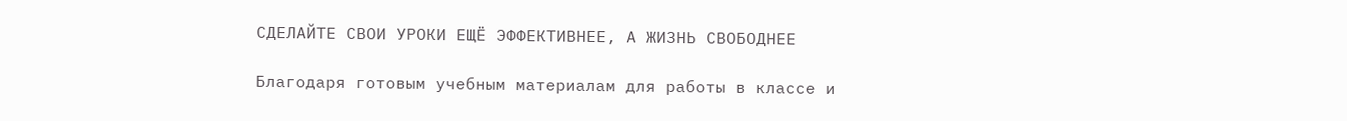СДЕЛАЙТЕ СВОИ УРОКИ ЕЩЁ ЭФФЕКТИВНЕЕ, А ЖИЗНЬ СВОБОДНЕЕ

Благодаря готовым учебным материалам для работы в классе и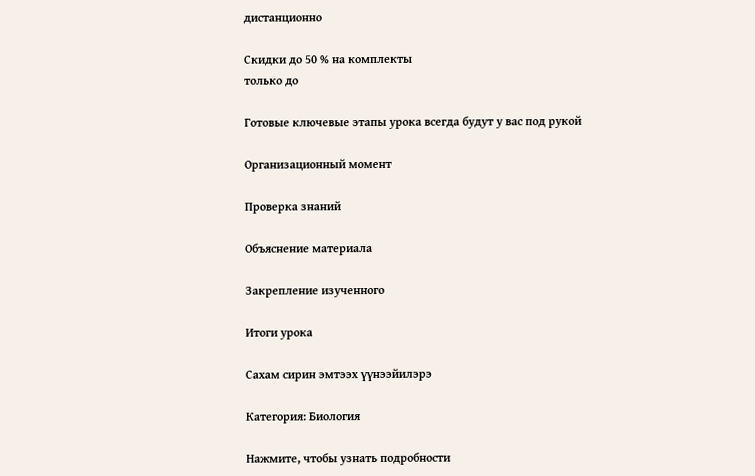дистанционно

Скидки до 50 % на комплекты
только до

Готовые ключевые этапы урока всегда будут у вас под рукой

Организационный момент

Проверка знаний

Объяснение материала

Закрепление изученного

Итоги урока

Сахам сирин эмтээх үүнээйилэрэ

Категория: Биология

Нажмите, чтобы узнать подробности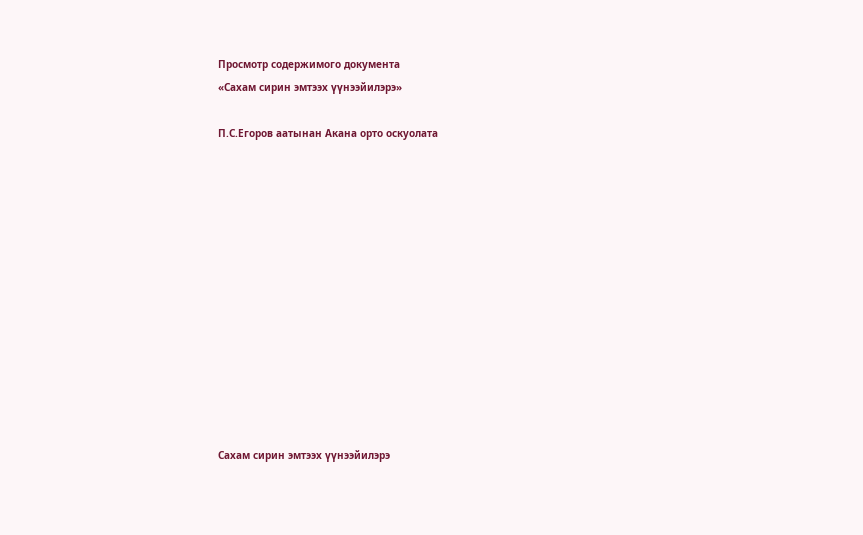Просмотр содержимого документа
«Сахам сирин эмтээх үүнээйилэрэ»

П.С.Егоров аатынан Акана орто оскуолата













Сахам сирин эмтээх үүнээйилэрэ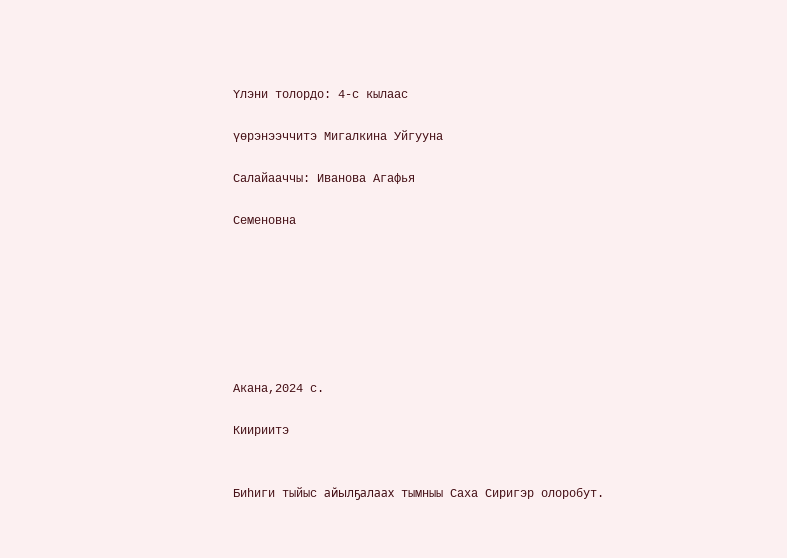Үлэни толордо: 4-с кылаас

үөрэнээччитэ Мигалкина Уйгууна

Салайааччы: Иванова Агафья

Семеновна







Акана,2024 с.

Киириитэ


Биһиги тыйыс айылҕалаах тымныы Саха Сиригэр олоробут.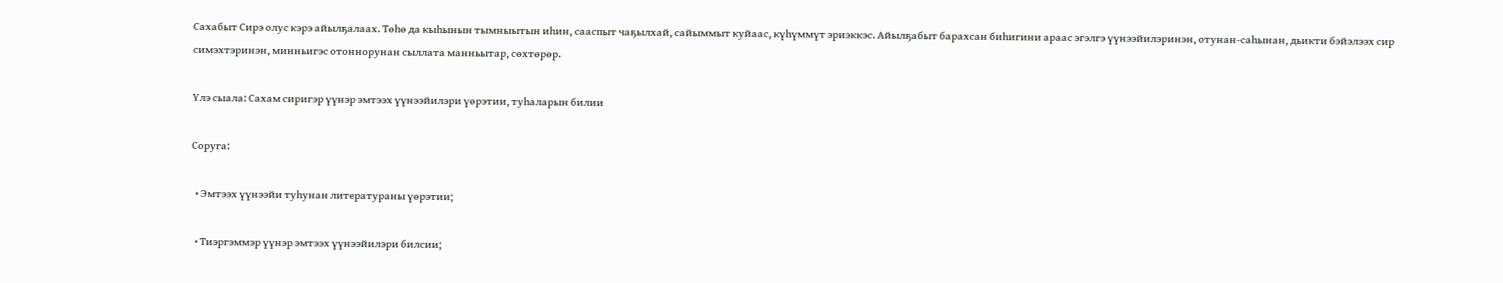Сахабыт Сирэ олус кэрэ айылҕалаах. Төһө да кыһынын тымныытын иһин, сааспыт чаҕылхай, сайыммыт куйаас, күһүммүт эриэккэс. Айылҕабыт барахсан биһигини араас эгэлгэ үүнээйилэринэн, отунан-саһынан, дьикти бэйэлээх сир симэхтэринэн, минньигэс отоннорунан сыллата манньытар, сөхтөрөр.

Үлэ сыала: Сахам сиригэр үүнэр эмтээх үүнээйилэри үөрэтии, туһаларын билии

Соруга:

  • Эмтээх үүнээйи туһунан литератураны үөрэтии;

  • Тиэргэммэр үүнэр эмтээх үүнээйилэри билсии;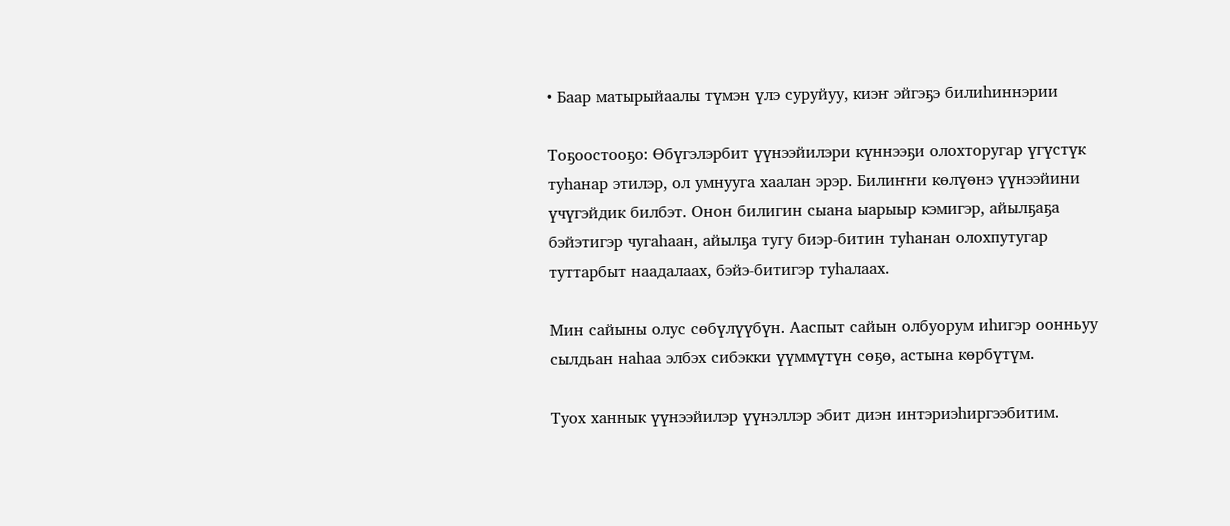• Баар матырыйаалы түмэн үлэ суруйуу, киэҥ эйгэҕэ билиһиннэрии

Тоҕоостооҕо: Өбүгэлэрбит үүнээйилэри күннээҕи олохторугар үгүстүк туhанар этилэр, ол умнууга хаалан эрэр. Билиҥҥи көлүөнэ үүнээйини үчүгэйдик билбэт. Онон билигин сыана ыарыыр кэмигэр, айылҕаҕа бэйэтигэр чугаhаан, айылҕа тугу биэр-битин туhанан олохпутугар туттарбыт наадалаах, бэйэ-битигэр туhалаах.

Мин сайыны олус сөбүлүүбүн. Ааспыт сайын олбуорум иһигэр оонньуу сылдьан наһаа элбэх сибэкки үүммүтүн сөҕө, астына көрбүтүм.

Туох ханнык үүнээйилэр үүнэллэр эбит диэн интэриэһиргээбитим.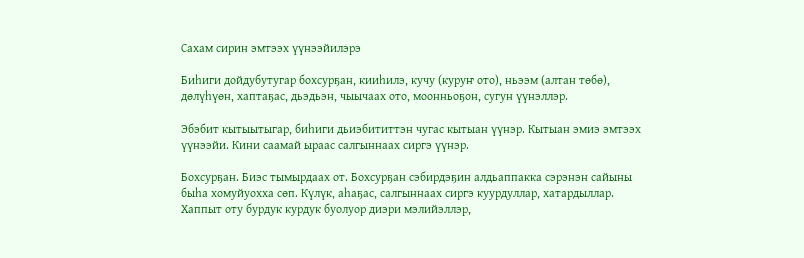Сахам сирин эмтээх үүнээйилэрэ

Биһиги дойдубутугар бохсурҕан, кииһилэ, кучу (куруҥ ото), ньээм (алтан төбө), дөлүһүөн, хаптаҕас, дьэдьэн, чыычаах ото, моонньоҕон, сугун үүнэллэр.

Эбэбит кытыытыгар, биһиги дьиэбититтэн чугас кытыан үүнэр. Кытыан эмиэ эмтээх үүнээйи. Кини саамай ыраас салгыннаах сиргэ үүнэр.

Бохсурҕан. Биэс тымырдаах от. Бохсурҕан сэбирдэҕин алдьаппакка сэрэнэн сайыны быһа хомуйуохха сөп. Күлүк, аһаҕас, салгыннаах сиргэ куурдуллар, хатардыллар. Хаппыт оту бурдук курдук буолуор диэри мэлийэллэр,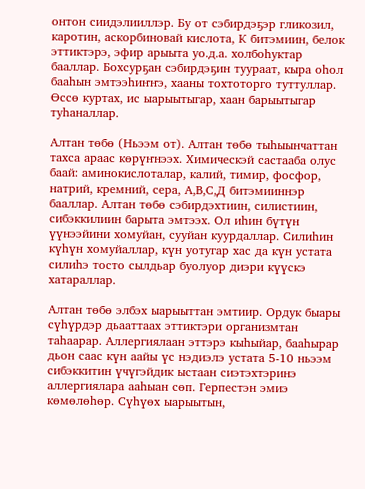онтон сиидэлииллэр. Бу от сэбирдэҕэр гликозил, каротин, аскорбиновай кислота, К битэмиин, белок эттиктэрэ, эфир арыыта уо.д.а. холбоһуктар бааллар. Бохсурҕан сэбирдэҕин туураат, кыра оһол бааһын эмтээһиҥҥэ, хааны тохтоторго туттуллар. Өссө куртах, ис ыарыытыгар, хаан барыытыгар туһаналлар.

Алтан төбө (Ньээм от). Алтан төбө тыһыынчаттан тахса араас көрүҥнээх. Химическэй састааба олус баай: аминокислоталар, калий, тимир, фосфор, натрий, кремний, сера, А,В,С,Д битэмииннэр бааллар. Алтан төбө сэбирдэхтиин, силистиин, сибэккилиин барыта эмтээх. Ол иһин бүтүн үүнээйини хомуйан, сууйан куурдаллар. Силиһин күһүн хомуйаллар, күн уотугар хас да күн устата силиһэ тосто сылдьар буолуор диэри күүскэ хатараллар.

Алтан төбө элбэх ыарыыттан эмтиир. Ордук быары сүһүрдэр дьааттаах эттиктэри организмтан таһаарар. Аллергиялаан эттэрэ кыһыйар, бааһырар дьон саас күн аайы үс нэдиэлэ устата 5-10 ньээм сибэккитин үчүгэйдик ыстаан сиэтэхтэринэ аллергиялара ааһыан сөп. Герпестэн эмиэ көмөлөһөр. Сүһүөх ыарыытын,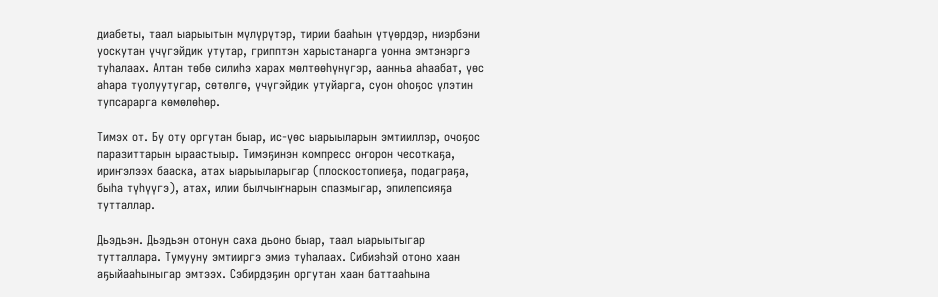диабеты, таал ыарыытын мүлүрүтэр, тирии бааһын үтүөрдэр, ниэрбэни уоскутан үчүгэйдик утутар, грипптэн харыстанарга уонна эмтэнэргэ туһалаах. Алтан төбө силиһэ харах мөлтөөһүнүгэр, аанньа аһаабат, үөс аһара туолуутугар, сөтөлгө, үчүгэйдик утуйарга, суон оһоҕос үлэтин тупсарарга көмөлөһөр.

Тимэх от. Бу оту оргутан быар, ис-үөс ыарыыларын эмтииллэр, очоҕос паразиттарын ыраастыыр. Тимэҕинэн компресс оҥорон чесоткаҕа, ириҥэлээх бааска, атах ыарыыларыгар (плоскостопиеҕа, подаграҕа, быһа түһүүгэ), атах, илии былчыҥнарын спазмыгар, эпилепсияҕа тутталлар.

Дьэдьэн. Дьэдьэн отонун саха дьоно быар, таал ыарыытыгар тутталлара. Тумууну эмтииргэ эмиэ туһалаах. Сибиэһэй отоно хаан аҕыйааһыныгар эмтээх. Сэбирдэҕин оргутан хаан баттааһына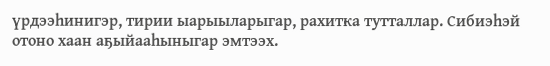үрдээһинигэр, тирии ыарыыларыгар, рахитка тутталлар. Сибиэһэй отоно хаан аҕыйааһыныгар эмтээх.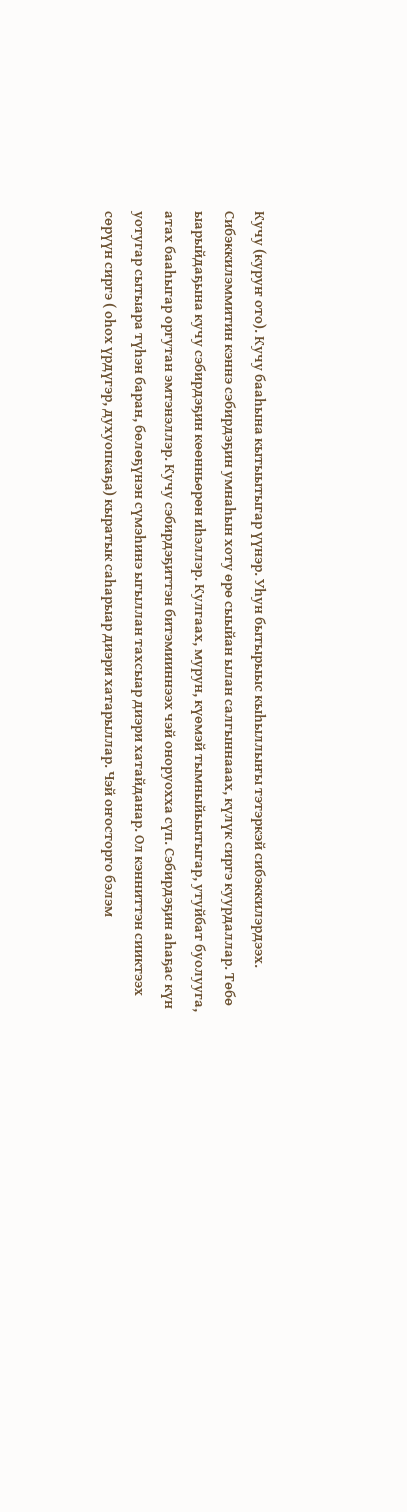Кучу (куруҥ ото). Кучу бааһына кытыытыгар үүнэр. Уһун бытырыыс кыһыллыҥы тэтэркэй сибэккилэрдээх. Сибэккилэммитин кэннэ сэбирдэҕин умнаһын хоту өрө сыыйан ылан салгыннааах, күлүк сиргэ куурдаллар. Төбө ыарыйдаҕына кучу сэбирдэҕин көөнньөрөн иһэллэр. Кулгаах, мурун, күөмэй тымныйыытыгар, утуйбат буолууга, атах бааһыгар оргутан эмтэнэллэр. Кучу сэбирдэҕиттэн битэмииннээх чэй оноруохха сүп. Сэбирдэҕин аһаҕас күн уотугар сытыара түһэн баран, бөлөҕүнэн сүмэһинэ ыгыллан тахсыар диэри хатайданар. Ол кэнниттэн сииктээх сөрүүн сиргэ ( оһох үрдүгэр, духуопкаҕа) кыратык саһарыар диэри хатарыллар. Чэй оҥосторго бэлэм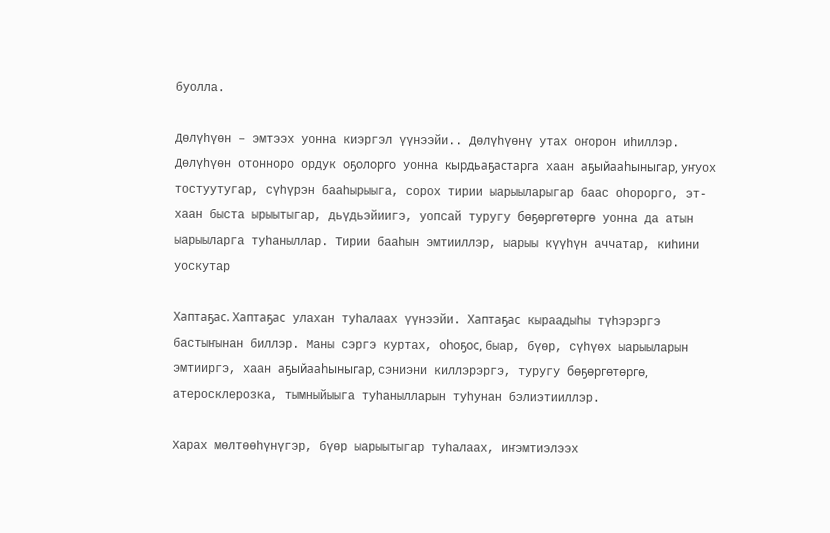буолла.

Дөлүһүөн – эмтээх уонна киэргэл үүнээйи.. Дөлүһүөнү утах оҥорон иһиллэр. Дөлүһүөн отонноро ордук оҕолорго уонна кырдьаҕастарга хаан аҕыйааһыныгар, уҥуох тостуутугар, сүһүрэн бааһырыыга, сорох тирии ыарыыларыгар баас оһорорго, эт-хаан быста ырыытыгар, дьүдьэйиигэ, уопсай туругу бөҕөргөтөргө уонна да атын ыарыыларга туһаныллар. Тирии бааһын эмтииллэр, ыарыы күүһүн аччатар, киһини уоскутар

Хаптаҕас. Хаптаҕас улахан туһалаах үүнээйи. Хаптаҕас кыраадыһы түһэрэргэ бастыҥынан биллэр. Маны сэргэ куртах, оһоҕос, быар, бүөр, сүһүөх ыарыыларын эмтииргэ, хаан аҕыйааһыныгар, сэниэни киллэрэргэ, туругу бөҕөргөтөргө, атеросклерозка, тымныйыыга туһанылларын туһунан бэлиэтииллэр.

Харах мөлтөөһүнүгэр, бүөр ыарыытыгар туһалаах, иҥэмтиэлээх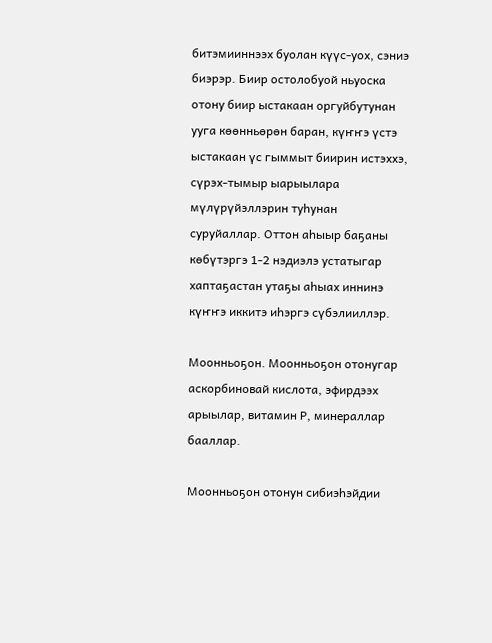битэмииннээх буолан күүс-уох, сэниэ биэрэр. Биир остолобуой ньуоска отону биир ыстакаан оргуйбутунан ууга көөнньөрөн баран, күҥҥэ үстэ ыстакаан үс гыммыт биирин истэххэ, сүрэх-тымыр ыарыылара мүлүрүйэллэрин туһунан суруйаллар. Оттон аһыыр баҕаны көбүтэргэ 1-2 нэдиэлэ устатыгар хаптаҕастан утаҕы аһыах иннинэ күҥҥэ иккитэ иһэргэ сүбэлииллэр.

Моонньоҕон. Моонньоҕон отонугар аскорбиновай кислота, эфирдээх арыылар, витамин Р, минераллар бааллар.

Моонньоҕон отонун сибиэһэйдии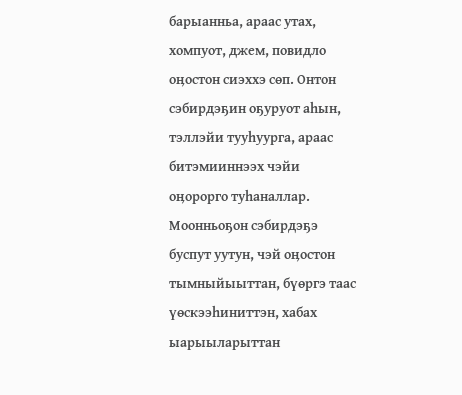барыанньа, араас утах, хомпуот, джем, повидло оӊостон сиэххэ сөп. Онтон сэбирдэҕин оҕуруот аһын, тэллэйи тууһуурга, араас битэмииннээх чэйи оӊорорго туһаналлар. Моонньоҕон сэбирдэҕэ буспут уутун, чэй оӊостон тымныйыыттан, бүөргэ таас үөскээһиниттэн, хабах ыарыыларыттан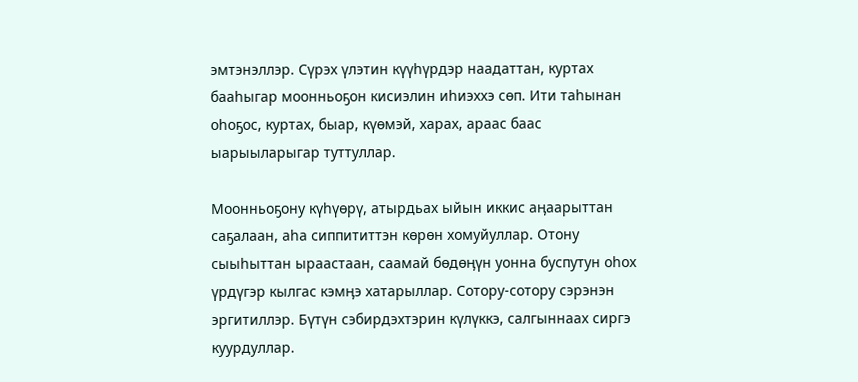эмтэнэллэр. Сүрэх үлэтин күүһүрдэр наадаттан, куртах бааһыгар моонньоҕон кисиэлин иһиэххэ сөп. Ити таһынан оһоҕос, куртах, быар, күөмэй, харах, араас баас ыарыыларыгар туттуллар.

Моонньоҕону күһүөрү, атырдьах ыйын иккис аӊаарыттан саҕалаан, аһа сиппититтэн көрөн хомуйуллар. Отону сыыһыттан ыраастаан, саамай бөдөӊүн уонна буспутун оһох үрдүгэр кылгас кэмӊэ хатарыллар. Сотору-сотору сэрэнэн эргитиллэр. Бүтүн сэбирдэхтэрин күлүккэ, салгыннаах сиргэ куурдуллар.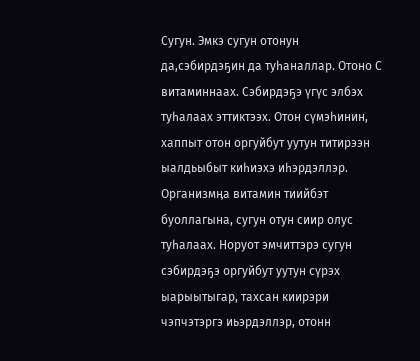Сугун. Эмкэ сугун отонун да,сэбирдэҕин да туһаналлар. Отоно С витаминнаах. Сэбирдэҕэ үгүс элбэх туһалаах эттиктээх. Отон сүмэһинин, хаппыт отон оргуйбут уутун титирээн ыалдьыбыт киһиэхэ иһэрдэллэр. Организмӊа витамин тиийбэт буоллагына, сугун отун сиир олус туһалаах. Норуот эмчиттэрэ сугун сэбирдэҕэ оргуйбут уутун сүрэх ыарыытыгар, тахсан киирэри чэпчэтэргэ иьэрдэллэр, отонн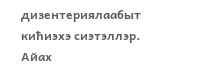дизентериялаабыт кићиэхэ сиэтэллэр. Айах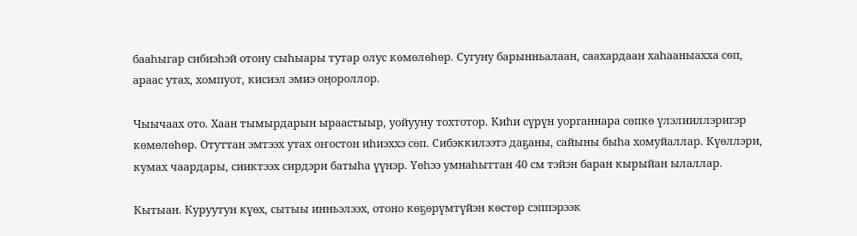бааһыгар сибиэһэй отону сыһыары тутар олус көмөлөһөр. Сугуну барынньалаан, саахардаан хаһааныахха сѳп, араас утах, хомпуот, кисиэл эмиэ оӊороллор.

Чыычаах ото. Хаан тымырдарын ыраастыыр, уойууну тохтотор. Киһи сүрүн уорганнара сөпкө үлэлииллэригэр көмөлөһөр. Отуттан эмтээх утах оҥостон иһиэххэ сөп. Сибэккилээтэ даҕаны, сайыны быһа хомуйаллар. Күөллэри, кумах чаардары, сииктээх сирдэри батыһа үүнэр. Үөһээ умнаһыттан 40 см тэйэн баран кырыйан ылаллар.

Кытыан. Куруутун күөх, сытыы инньэлээх, отоно көҕөрүмтүйэн көстөр сэппэрээк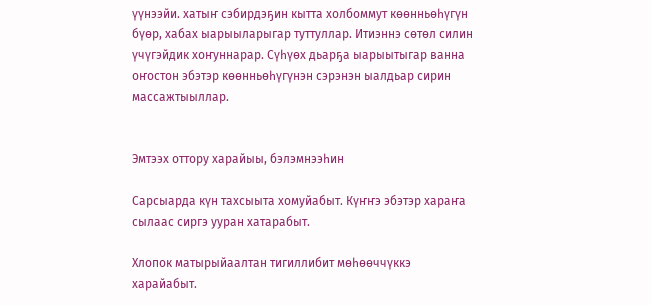үүнээйи. хатыҥ сэбирдэҕин кытта холбоммут көөнньөһүгүн бүөр, хабах ыарыыларыгар туттуллар. Итиэннэ сөтөл силин үчүгэйдик хоҥуннарар. Сүһүөх дьарҕа ыарыытыгар ванна оҥостон эбэтэр көөнньөһүгүнэн сэрэнэн ыалдьар сирин массажтыыллар.


Эмтээх оттору харайыы, бэлэмнээһин

Сарсыарда күн тахсыыта хомуйабыт. Күҥҥэ эбэтэр хараҥа сылаас сиргэ ууран хатарабыт.

Хлопок матырыйаалтан тигиллибит мөһөөччүккэ харайабыт.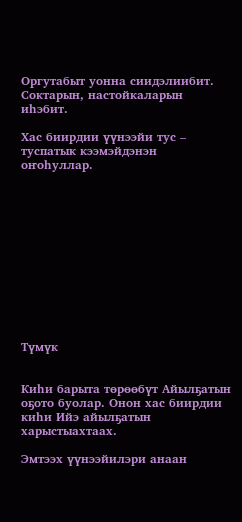Оргутабыт уонна сиидэлиибит. Соктарын, настойкаларын иһэбит.

Хас биирдии үүнээйи тус – туспатык кээмэйдэнэн оҥоһуллар.












Түмүк


Киһи барыта төрөөбүт Айылҕатын оҕото буолар. Онон хас биирдии киһи Ийэ айылҕатын харыстыахтаах.

Эмтээх үүнээйилэри анаан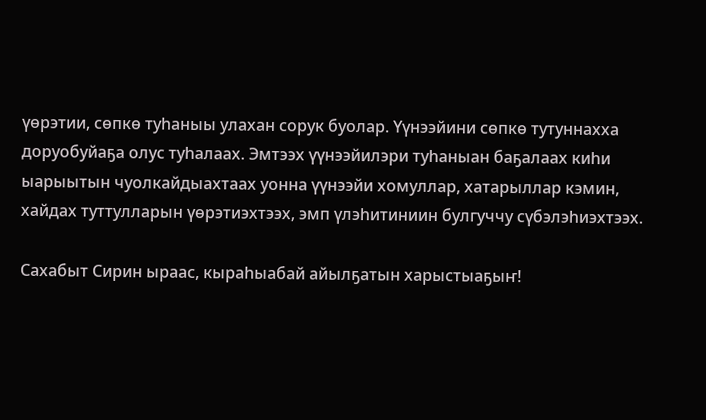үөрэтии, сөпкө туһаныы улахан сорук буолар. Үүнээйини сөпкө тутуннахха доруобуйаҕа олус туһалаах. Эмтээх үүнээйилэри туһаныан баҕалаах киһи ыарыытын чуолкайдыахтаах уонна үүнээйи хомуллар, хатарыллар кэмин, хайдах туттулларын үөрэтиэхтээх, эмп үлэһитиниин булгуччу сүбэлэһиэхтээх.

Сахабыт Сирин ыраас, кыраһыабай айылҕатын харыстыаҕыҥ!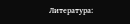Литература: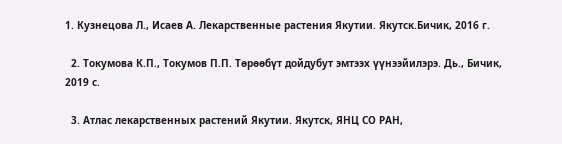1. Кузнецова Л., Исаев А. Лекарственные растения Якутии. Якутск.Бичик, 2016 г.

  2. Токумова К.П., Токумов П.П. Төрөөбүт дойдубут эмтээх үүнээйилэрэ. Дь., Бичик, 2019 с.

  3. Атлас лекарственных растений Якутии. Якутск, ЯНЦ СО РАН,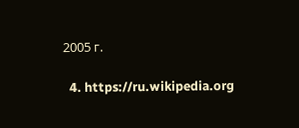2005 г.

  4. https://ru.wikipedia.org